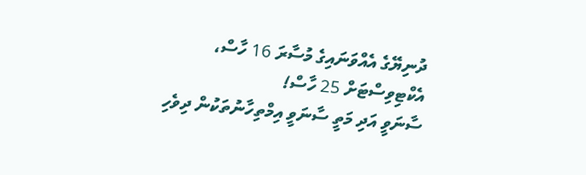ދުނިޔޭގެ އެއްވަނައިގެ މުސާރަ 16 ހާސް، އެކްޓިވިސްޓަށް 25 ހާސް!
ސާނަވީ އަދި މަތީ ސާނަވީ އިމްތިހާނުތަކުން ދިވެހި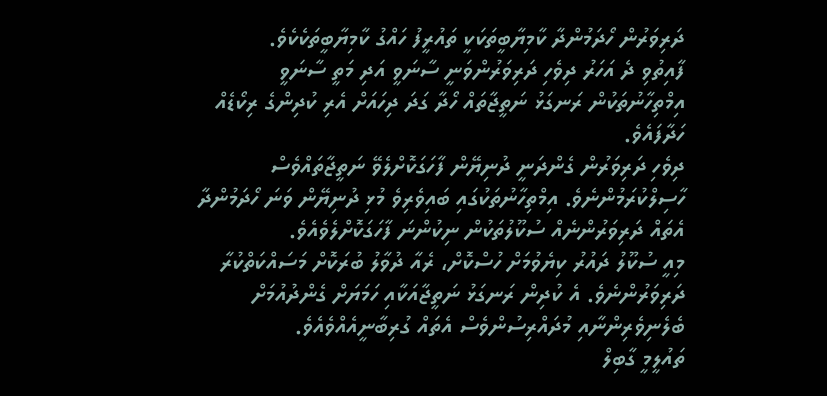ދަރިވަރުން ހޯދަމުންދާ ކާމިޔާބީތަކަކީ ތައުރީފު ހައްގު ކާމިޔާބީތަކެކެވެ.
ފާއިތުވި ދެ އަހަރު ދިވެހި ދަރިވަރުންވަނީ ސާނަވީ އަދި މަތީ ސާނަވީ އިމްތިހާނުތަކުން ރަނގަޅު ނަތީޖާތައް ހޯދާ ގަދަ ދިހައަށް އެރި ކުދިންގެ ރިކޯޑެއް ހަދާފައެވެ.
ދިވެހި ދަރިވަރުން ގެންދަނީ ދުނިޔޭން ފާހަގަކޮށްލެވޭ ނަތީޖާތައްވެސް ހާސިލްކުރަމުންނެވެ. އިމްތިހާނުތަކުގައި ބައިވެރިވެ މުޅި ދުނިޔޭން ވަނަ ހޯދަމުންދާ އެތައް ދަރިވަރުންނެއް ސުކޫލުތަކުން ނިކުންނަ ފާހަގަކޮށްލެވެއެވެ.
މިއީ ސުކޫލު ދައުރު ކިޔެވުމަށް ހުސްކޮށް، ރެއާ ދުވާލު ބުރަކޮށް މަސައްކަތްކުރާ ދަރިވަރުންނެވެ. އެ ކުދިން ރަނގަޅު ނަތީޖާއަކާއި ހަމަޔަށް ގެންދުއުމަށް ބެލެނިވެރިންނާއި މުދައްރިސުންވެސް އެތައް ގުރިބާނީއެއްވެއެވެ.
ތައުލީމީ ގާބިލް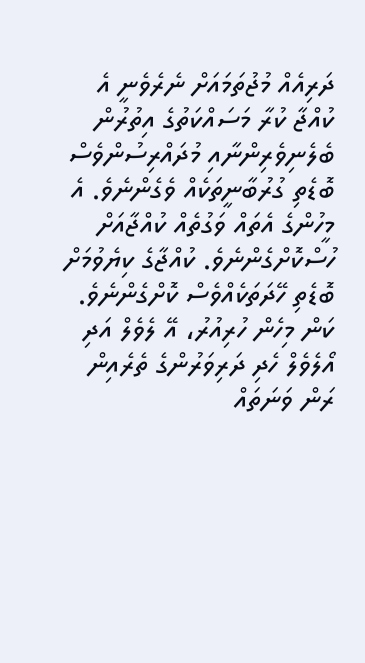ދަރިއެއް މުޖުތަމައަށް ނެރެވެނީ އެ ކުއްޖާ ކުރާ މަސައްކަތުގެ އިތުރުން ބެލެނިވެރިންނާއި މުދައްރިސުންވެސް ބޮޑެތި ގުރުބާނީތަކެއް ވެގެންނެވެ. އެ މީހުންގެ އެތައް ވަގުތެއް ކުއްޖާއަށް ހުސްކޮށްގެންނެވެ. ކުއްޖާގެ ކިޔެވުމަށް ބޮޑެތި ހޭދަތަކެއްވެސް ކޮށްގެންނެވެ.
ކަން މިހެން ހުރިއުރު، އޭ ލެވެލް އަދި އޯލެވެލް ހެދި ދަރިވަރުންގެ ތެރެއިން ރަން ވަނަތައް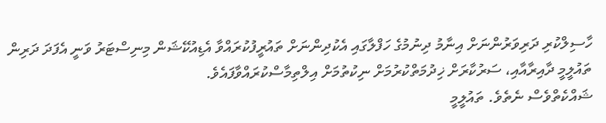ހާސިލްކުރި ދަރިވަރުންނަށް އިނާމު ދިނުމުގެ ހަފްލާގައި އެކުދިންނަށް ތައުރީފުކުރައްވާ އެޑިއުކޭޝަން މިނިސްޓަރު ވަނީ އެފަދަ ދަރިން ތައުލީމީ ދާއިރާއާއި، ސަރުކާރަށް ޚިދުމަތްކުރުމަށް ނިކުތުމަށް އިލްތިމާސްކުރައްވާފައެވެ.
ޝައްކެތްވެސް ނެތެވެ. ތައުލީމީ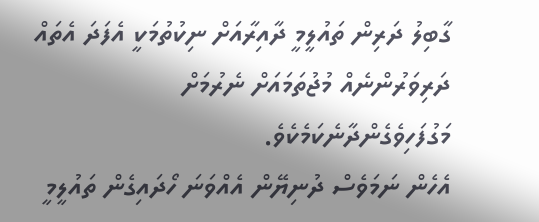ގާބިލު ދަރިން ތައުލީމީ ދާއިރާއަށް ނިކުތުމަކީ އެފަދަ އެތައް ދަރިވަރުންނެއް މުޖުތަމައަށް ނެރުމަށް މަގުފަހިވެގެންދާނެކަމެކެވެ.
އެހެން ނަމަވެސް ދުނިޔޭން އެއްވަނަ ހޯދައިގެން ތައުލީމީ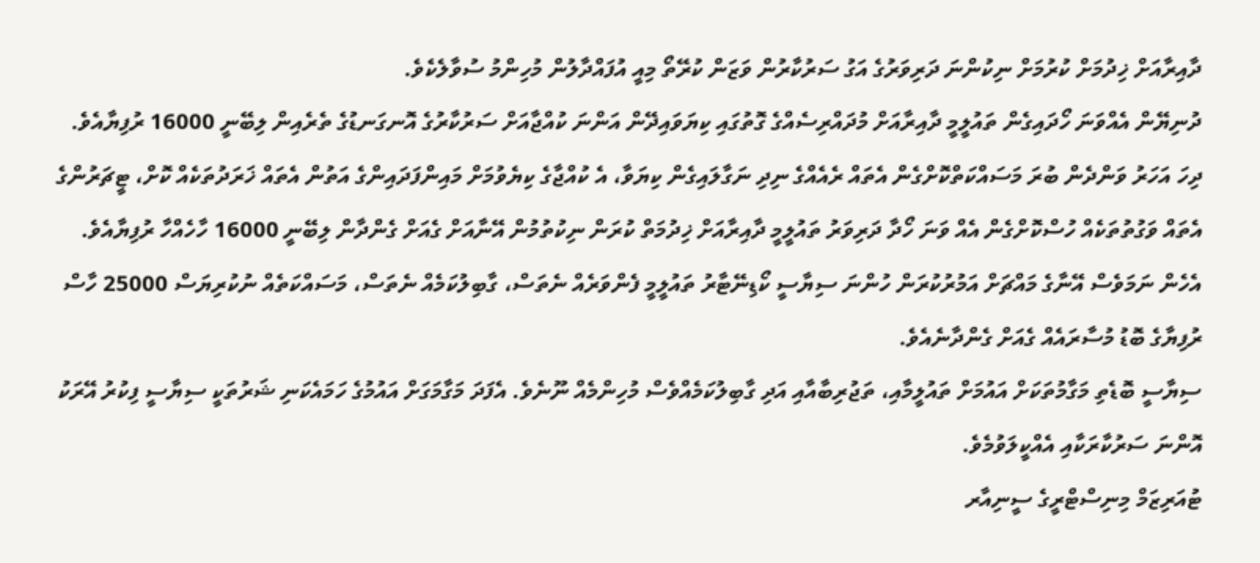ދާއިރާއަށް ޚިދުމަށް ކުރުމަށް ނިކުންނަ ދަރިވަރުގެ އަގު ސަރުކާރުން ވަޒަން ކުރޭތޯ މިއީ އުފައްދާލުން މުހިންމު ސުވާލެކެވެ.
ދުނިޔޭން އެއްވަނަ ހޯދައިގެން ތައުލީމީ ދާއިރާއަށް މުދައްރިސެއްގެ ގޮތުގައި ކިޔަވައިދޭން އަންނަ ކުއްޖާއަށް ސަރުކާރުގެ އޮނގަނޑުގެ ތެރެއިން ލިބޭނީ 16000 ރުފިޔާއެވެ.
ދިހަ އަހަރު ވަންދެން ބުރަ މަސައްކަތްކޮށްގެން އެތައް ރެއެއްގެ ނިދި ނަގާލައިގެން ކިޔަވާ، އެ ކުއްޖާގެ ކިޔެވުމަށް މައިންފަދައިންގެ އަތުން އެތައް ޚަރަދުތަކެއް ކޮށް، ޓީޗަރުންގެ އެތައް ވަގުތުތަކެއް ހުސްކޮށްގެން އެއް ވަނަ ހޯދާ ދަރިވަރު ތައުލީމީ ދާއިރާއަށް ޚިދުމަތް ކުރަން ނިކުތުމުން އޭނާއަށް ގެއަށް ގެންދާން ލިބޭނީ 16000 ހާހެއްހާ ރުފިޔާއެވެ.
އެހެން ނަމަވެސް އޭނާގެ މައްޗަށް އަމުރުކުރަން ހުންނަ ސިޔާސީ ކޯޑިނޭޓާރު ތައުލީމީ ފެންވަރެއް ނެތަސް، ގާބިލުކަމެއް ނެތަސް، މަސައްކަތެއް ނުކުރިޔަސް 25000 ހާސް ރުފިޔާގެ ބޮޑު މުސާރައެއް ގެއަށް ގެންދާނެއެވެ.
ސިޔާސީ ބޮޑެތި މަގާމުތަކަށް އައުމަށް ތައުލީމާއި، ތަޖުރިބާއާއި އަދި ގާބިލުކަމެއްވެސް މުހިންމެއް ނޫނެވެ. އެފަދަ މަގާމަގަށް އައުމުގެ ހަމައެކަނި ޝަރުތަކީ ސިޔާސީ ފިކުރު އޭރަކު އޮންނަ ސަރުކާރަކާއި އެއްކީލަވުމެވެ.
ޓުއަރިޒަމް މިނިސްޓްރީގެ ސީނިއާރ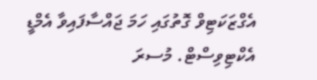އެގްޒަކަޓިވް ގޮތުގައި ހަމަ ޖައްސާފައިވާ އެމްޑީ އެކްޓިވިސްޓް. މުސރަ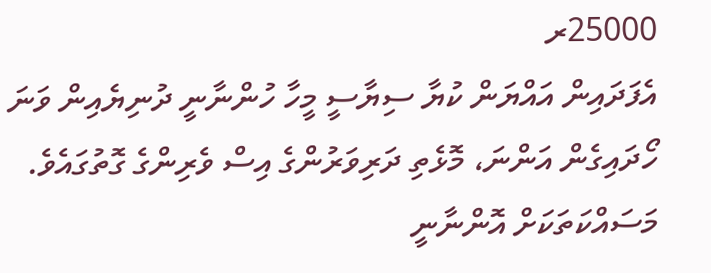25000ރ
އެފަދައިން އައްޔަން ކުޔާ ސިޔާސީ މީހާ ހުންނާނީ ދުނިޔެއިން ވަނަ ހޯދައިގެން އަންނަ، މޮޅެތި ދަރިވަރުންގެ އިސް ވެރިންގެ ގޮތުގައެވެ.
މަސައްކަތަކަށް އޮންނާނީ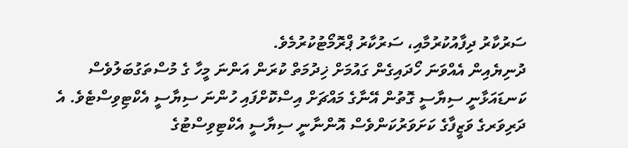ސަރުކާރު ދިފާއުކުރުމާއި، ސަރުކާރު ޕްރޮމޯޓުކުރުމެވެ.
ދުނިޔެއިން އެއްވަނަ ހޯދައިގެން ގައުމަށް ޚިދުމަތް ކުރަން އަންނަ މީހާ ގެ މުސްތަގުބަލުވެސް ކަނޑައަޅާނީ ސިޔާސީ ގޮތުން އޭނާގެ މައްޗަށް އިސްކޮށްފައި ހުންނަ ސިޔާސީ އެކްޓިވިސްޓެވެ. އެ ދަރިވަރގެ ވަޒީފާގެ ކަށަވަރުކަންވެސް އޮންނާނީ ސިޔާސީ އެކްޓިވިސްޓުގެ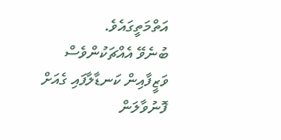އަތްމަތީގައެވެ.
ބުނެވޭ އެއްޗަކުންވެސް ވަޒީފާއިން ކަނޑާލާފައި ގެއަށް ފޮނުވާލަން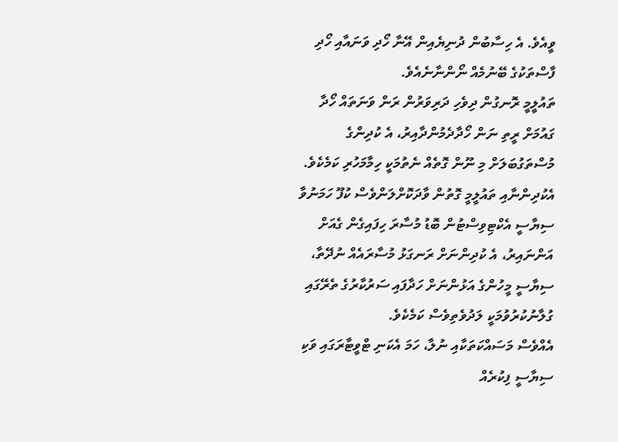ވީއެވެ. އެ ހިސާބުން ދުނިޔެއިން އޭނާ ހޯދި ވަނައާއި ހޯދި ފާސްތަކުގެ ބޭނުމެއް ނޯންނާނެއެވެ.
ތައުލީމީ ރޮނގުން ދިވެހި ދަރިވަރުން ރަން ވަނަތައް ހޯދާ ގައުމަށް ރީތި ނަން ހޯދާދެމުންދާއިރު، އެ ކުދިންގެ މުސްތަގުބަލަށް މި ނޫން ގޮތެއް ނެތުމަކީ ހިމާމަހުރި ކަމެކެވެ.
އެކުދިންނާއި ތައުލީމީ ގޮތުން ވާދަކޮށްލަންވެސް ކުފޫ ހަމަނުވާ ސިޔާސީ އެކްޓިވިސްޓުން ބޮޑު މުސާރަ ހިފައިގެން ގެއަށް އަންނައިރު، އެ ކުދިންނަށް ރަނގަޅު މުސާރައެއް ނުދޭތާ، ސިޔާސީ މީހުންގެ އަޅުންނަށް ހަދާފައި ސަރުކާރުގެ ތެރޭގައި ގުލާނުކުރުވުމަކީ ލަދުވެތިވެސް ކަމެކެވެ.
އެއްވެސް މަސައްކަތަކާއި ނުލާ، ހަމަ އެކަނި ޓްވީޓާރަގައި ވަކި ސިޔާސީ ފިކުރެއް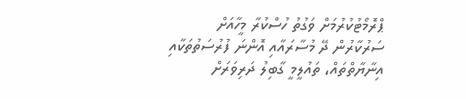ޕްރޮމޯޓުކުރުމަށް ވަގުތު ހުސްކުރާ މީހާއަށް ސަރުކާރުން ދޭ މުސާރައާއި އޮންނަ ފުރުސަތުތަކާއި އިނާޔާތްތައް، ތައުލީމީ ގާބިލު ދަރިވަރަށް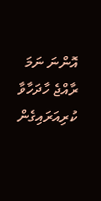އޮންނަ ނަމަ ރާއްޖެ ހާދަހާވާ ކުރިއަރައިގެން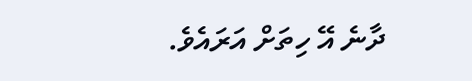ދާނެ އޭ ހިތަށް އަރައެވެ.